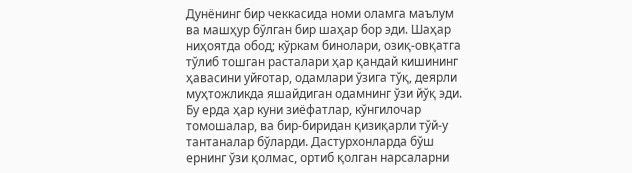Дунёнинг бир чеккасида номи оламга маълум ва машҳур бўлган бир шаҳар бор эди. Шаҳар ниҳоятда обод; кўркам бинолари, озиқ-овқатга тўлиб тошган расталари ҳар қандай кишининг ҳавасини уйғотар, одамлари ўзига тўқ, деярли муҳтожликда яшайдиган одамнинг ўзи йўқ эди.
Бу ерда ҳар куни зиёфатлар, кўнгилочар томошалар, ва бир-биридан қизиқарли тўй-у тантаналар бўларди. Дастурхонларда бўш ернинг ўзи қолмас, ортиб қолган нарсаларни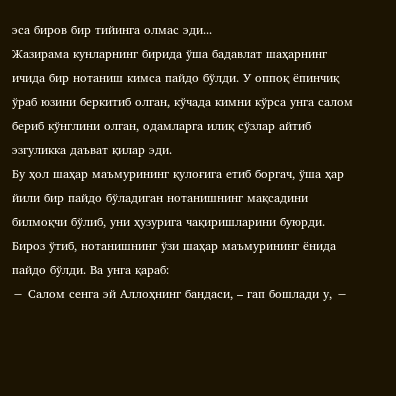эса биров бир тийинга олмас эди...
Жазирама кунларнинг бирида ўша бадавлат шаҳарнинг ичида бир нотаниш кимса пайдо бўлди. У оппоқ ёпинчиқ ўраб юзини беркитиб олган, кўчада кимни кўрса унга салом бериб кўнглини олган, одамларга илиқ сўзлар айтиб эзгуликка даъват қилар эди.
Бу ҳол шаҳар маъмурининг қулоғига етиб боргач, ўша ҳар йили бир пайдо бўладиган нотанишнинг мақсадини билмоқчи бўлиб, уни ҳузурига чақиришларини буюрди. Бироз ўтиб, нотанишнинг ўзи шаҳар маъмурининг ёнида пайдо бўлди. Ва унга қараб:
− Салом сенга эй Аллоҳнинг бандаси, – гап бошлади у, −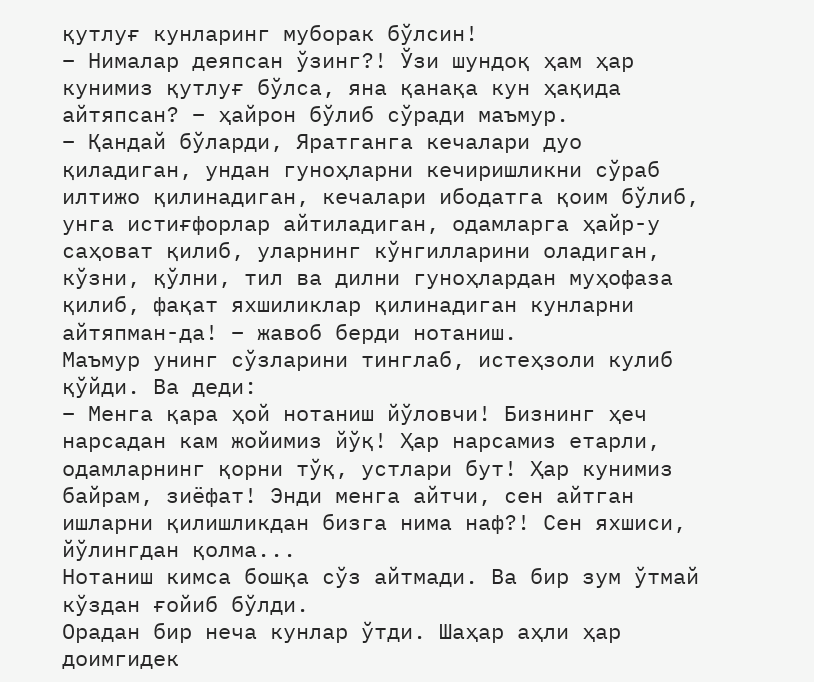қутлуғ кунларинг муборак бўлсин!
− Нималар деяпсан ўзинг?! Ўзи шундоқ ҳам ҳар кунимиз қутлуғ бўлса, яна қанақа кун ҳақида айтяпсан? – ҳайрон бўлиб сўради маъмур.
− Қандай бўларди, Яратганга кечалари дуо қиладиган, ундан гуноҳларни кечиришликни сўраб илтижо қилинадиган, кечалари ибодатга қоим бўлиб, унга истиғфорлар айтиладиган, одамларга ҳайр-у саҳоват қилиб, уларнинг кўнгилларини оладиган, кўзни, қўлни, тил ва дилни гуноҳлардан муҳофаза қилиб, фақат яхшиликлар қилинадиган кунларни айтяпман-да! – жавоб берди нотаниш.
Маъмур унинг сўзларини тинглаб, истеҳзоли кулиб қўйди. Ва деди:
− Менга қара ҳой нотаниш йўловчи! Бизнинг ҳеч нарсадан кам жойимиз йўқ! Ҳар нарсамиз етарли, одамларнинг қорни тўқ, устлари бут! Ҳар кунимиз байрам, зиёфат! Энди менга айтчи, сен айтган ишларни қилишликдан бизга нима наф?! Сен яхшиси, йўлингдан қолма...
Нотаниш кимса бошқа сўз айтмади. Ва бир зум ўтмай кўздан ғойиб бўлди.
Орадан бир неча кунлар ўтди. Шаҳар аҳли ҳар доимгидек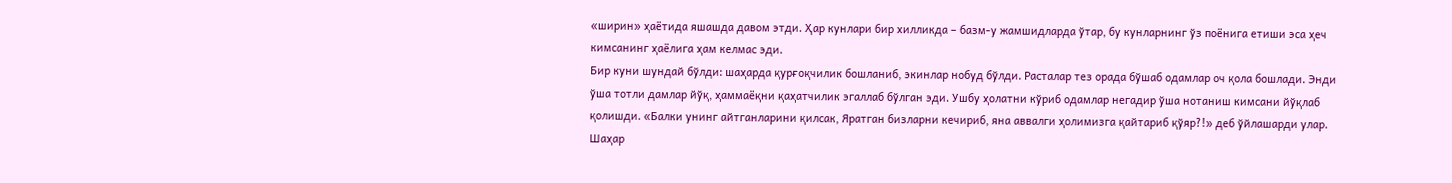«ширин» ҳаётида яшашда давом этди. Ҳар кунлари бир хилликда – базм-у жамшидларда ўтар, бу кунларнинг ўз поёнига етиши эса ҳеч кимсанинг ҳаёлига ҳам келмас эди.
Бир куни шундай бўлди: шаҳарда қурғоқчилик бошланиб, экинлар нобуд бўлди. Расталар тез орада бўшаб одамлар оч қола бошлади. Энди ўша тотли дамлар йўқ, ҳаммаёқни қаҳатчилик эгаллаб бўлган эди. Ушбу ҳолатни кўриб одамлар негадир ўша нотаниш кимсани йўқлаб қолишди. «Балки унинг айтганларини қилсак, Яратган бизларни кечириб, яна аввалги ҳолимизга қайтариб қўяр?!» деб ўйлашарди улар. Шаҳар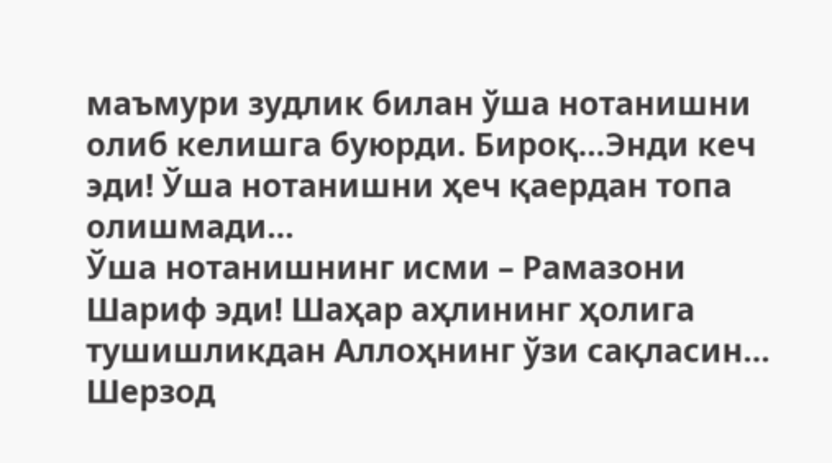маъмури зудлик билан ўша нотанишни олиб келишга буюрди. Бироқ...Энди кеч эди! Ўша нотанишни ҳеч қаердан топа олишмади...
Ўша нотанишнинг исми – Рамазони Шариф эди! Шаҳар аҳлининг ҳолига тушишликдан Аллоҳнинг ўзи сақласин...
Шерзод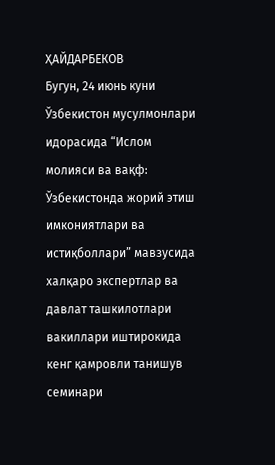ҲАЙДАРБЕКОВ
Бугун, 24 июнь куни Ўзбекистон мусулмонлари идорасида “Ислом молияси ва вақф: Ўзбекистонда жорий этиш имкониятлари ва истиқболлари” мавзусида халқаро экспертлар ва давлат ташкилотлари вакиллари иштирокида кенг қамровли танишув семинари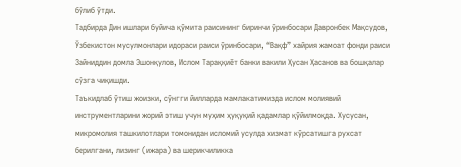бўлиб ўтди.
Тадбирда Дин ишлари буйича қўмита раисининг биринчи ўринбосари Давронбек Мақсудов, Ўзбекистон мусулмонлари идораси раиси ўринбосари, “Вақф” хайрия жамоат фонди раиси Зайниддин домла Эшонқулов, Ислом Тараққиёт банки вакили Ҳусан Ҳасанов ва бошқалар сўзга чиқишди.
Таъкидлаб ўтиш жоизки, сўнгги йилларда мамлакатимизда ислом молиявий инструментларини жорий этиш учун муҳим ҳуқуқий қадамлар қўйилмоқда. Хусусан, микромолия ташкилотлари томонидан исломий усулда хизмат кўрсатишга рухсат берилгани, лизинг (ижара) ва шерикчиликка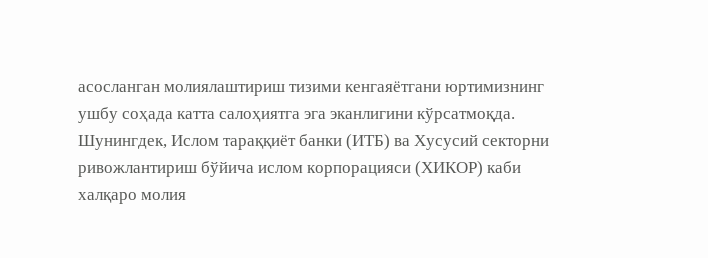асосланган молиялаштириш тизими кенгаяётгани юртимизнинг ушбу соҳада катта салоҳиятга эга эканлигини кўрсатмоқда.
Шунингдек, Ислом тараққиёт банки (ИТБ) ва Хусусий секторни ривожлантириш бўйича ислом корпорацияси (ХИКОР) каби халқаро молия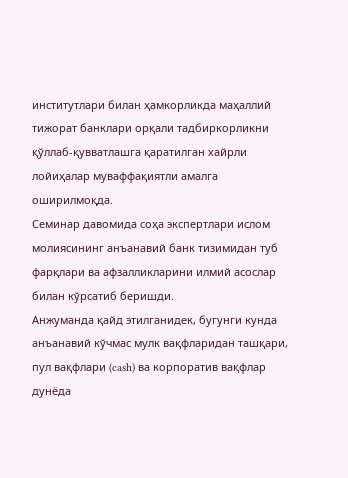институтлари билан ҳамкорликда маҳаллий тижорат банклари орқали тадбиркорликни қўллаб-қувватлашга қаратилган хайрли лойиҳалар муваффақиятли амалга оширилмоқда.
Семинар давомида соҳа экспертлари ислом молиясининг анъанавий банк тизимидан туб фарқлари ва афзалликларини илмий асослар билан кўрсатиб беришди.
Анжуманда қайд этилганидек, бугунги кунда анъанавий кўчмас мулк вақфларидан ташқари, пул вақфлари (cash) ва корпоратив вақфлар дунёда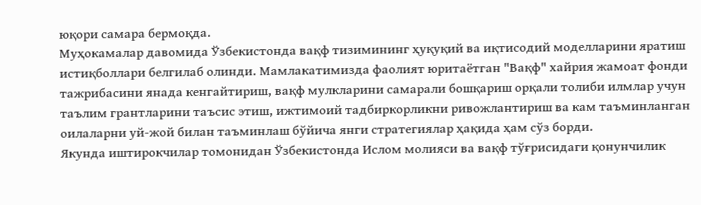юқори самара бермоқда.
Муҳокамалар давомида Ўзбекистонда вақф тизимининг ҳуқуқий ва иқтисодий моделларини яратиш истиқболлари белгилаб олинди. Мамлакатимизда фаолият юритаётган "Вақф" хайрия жамоат фонди тажрибасини янада кенгайтириш, вақф мулкларини самарали бошқариш орқали толиби илмлар учун таълим грантларини таъсис этиш, ижтимоий тадбиркорликни ривожлантириш ва кам таъминланган оилаларни уй-жой билан таъминлаш бўйича янги стратегиялар ҳақида ҳам сўз борди.
Якунда иштирокчилар томонидан Ўзбекистонда Ислом молияси ва вақф тўғрисидаги қонунчилик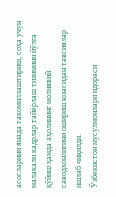асосларини янада такомиллаштириш, соҳа учун малакали кадрлар тайёрлаш тизимини йўлга қўйиш ҳамда аҳолининг молиявий саводхонлигини ошириш юзасидан тавсиялар ишлаб чиқилди.
Ўзбекистон мусулмонлари идораси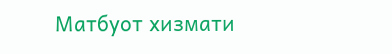Матбуот хизмати